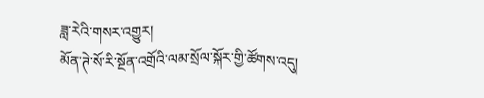ཟླ་རེའི་གསར་འགྱུར།
མོན་ཊེ་སོ་རི་སྔོན་འགྲོའི་ལམ་སྲོལ་སྐོར་གྱི་ཚོགས་འདུ།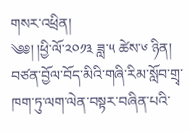གསར་འཕྲིན།
༄༅། །ཕྱི་ལོ་༢༠༡༣ ཟླ་༥ ཚེས་༦ ཉིན། བཙན་བྱོལ་བོད་མིའི་གཞི་རིམ་སློབ་གྲྭ་ཁག་ཏུ་ལག་ལེན་བསྟར་བཞིན་པའི་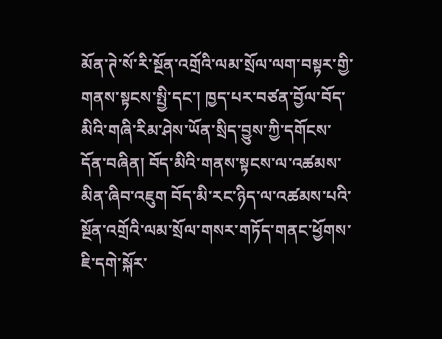མོན་ཊེ་སོ་རི་སྔོན་འགྲོའི་ལམ་སྲོལ་ལག་བསྟར་གྱི་གནས་སྟངས་སྤྱི་དང་། ཁྱད་པར་བཙན་བྱོལ་བོད་མིའི་གཞི་རིམ་ཤེས་ཡོན་སྲིད་བྱུས་ཀྱི་དགོངས་དོན་བཞིན། བོད་མིའི་གནས་སྟངས་ལ་འཚམས་མིན་ཞིབ་འཇུག བོད་མི་རང་ཉིད་ལ་འཚམས་པའི་སྔོན་འགྲོའི་ལམ་སྲོལ་གསར་གཏོད་གནང་ཕྱོགས་ཇི་དགེ་སྐོར་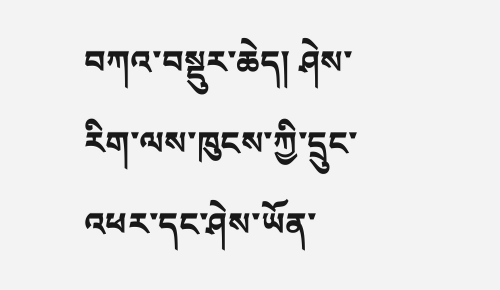བཀའ་བསྡུར་ཆེད། ཤེས་རིག་ལས་ཁུངས་ཀྱི་དྲུང་འཕར་དང་ཤེས་ཡོན་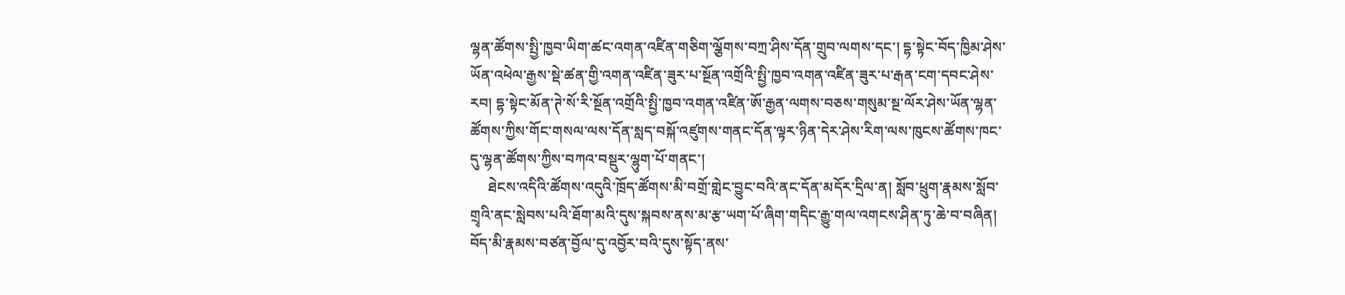ལྷན་ཚོགས་སྤྱི་ཁྱབ་ཡིག་ཚང་འགན་འཛིན་གཅིག་ལྕོགས་བཀྲ་ཤིས་དོན་གྲུབ་ལགས་དང་། དྷ་སྟེང་བོད་ཁྱིམ་ཤེས་ཡོན་འཕེལ་རྒྱས་སྡེ་ཚན་གྱི་འགན་འཛིན་ཟུར་པ་སྔོན་འགྲོའི་སྤྱི་ཁྱབ་འགན་འཛིན་ཟུར་པ་རྒན་ངག་དབང་ཤེས་རབ། དྷ་སྟེང་མོན་ཊེ་སོ་རི་སྔོན་འགྲོའི་སྤྱི་ཁྱབ་འགན་འཛིན་ཨོ་རྒྱན་ལགས་བཅས་གསུམ་སྔ་ལོར་ཤེས་ཡོན་ལྷན་ཚོགས་ཀྱིས་གོང་གསལ་ལས་དོན་སླད་བསྐོ་འཛུགས་གནང་དོན་ལྟར་ཉིན་དེར་ཤེས་རིག་ལས་ཁུངས་ཚོགས་ཁང་དུ་ལྷན་ཚོགས་ཀྱིས་བཀའ་བསྡུར་ལྷུག་པོ་གནང་།
     ཐེངས་འདིའི་ཚོགས་འདུའི་ཁྲོད་ཚོགས་མི་བགྲོ་གླེང་བྱུང་བའི་ནང་དོན་མདོར་དྲིལ་ན། སློབ་ཕྲུག་རྣམས་སློབ་གྲྭའི་ནང་སླེབས་པའི་ཐོག་མའི་དུས་སྐབས་ནས་མ་རྩ་ཡག་པོ་ཞིག་གདིང་རྒྱུ་གལ་འགངས་ཤིན་ཏུ་ཆེ་བ་བཞིན། བོད་མི་རྣམས་བཙན་བྱོལ་དུ་འབྱོར་བའི་དུས་སྟོད་ནས་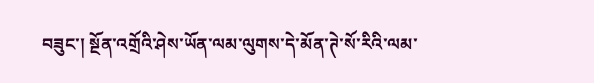བཟུང་། སྔོན་འགྲོའི་ཤེས་ཡོན་ལམ་ལུགས་དེ་མོན་ཊེ་སོ་རིའི་ལམ་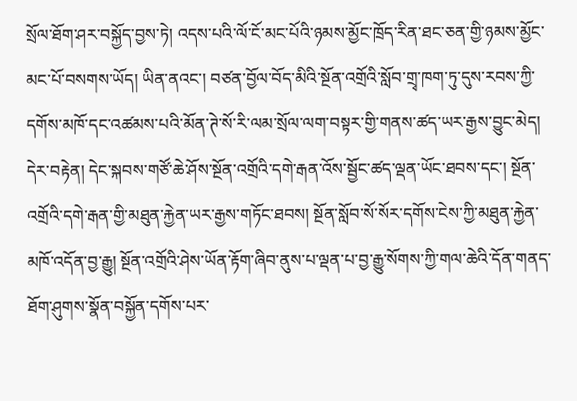སྲོལ་ཐོག་ཤར་བསྐྱོད་བྱས་ཏེ། འདས་པའི་ལོ་ངོ་མང་པོའི་ཉམས་མྱོང་ཁྲོད་རིན་ཐང་ཅན་གྱི་ཉམས་མྱོང་མང་པོ་བསགས་ཡོད། ཡིན་ནའང་། བཙན་བྱོལ་བོད་མིའི་སྔོན་འགྲོའི་སློབ་གྲྭ་ཁག་ཏུ་དུས་རབས་ཀྱི་དགོས་མཁོ་དང་འཚམས་པའི་མོན་ཊེ་སོ་རི་ལམ་སྲོལ་ལག་བསྟར་གྱི་གནས་ཚད་ཡར་རྒྱས་བྱུང་མེད། དེར་བརྟེན། དེང་སྐབས་གཙོ་ཆེ་ཤོས་སྔོན་འགྲོའི་དགེ་རྒན་འོས་སྦྱོང་ཚད་ལྡན་ཡོང་ཐབས་དང་། སྔོན་འགྲོའི་དགེ་རྒན་གྱི་མཐུན་རྐྱེན་ཡར་རྒྱས་གཏོང་ཐབས། སྔོན་སློབ་སོ་སོར་དགོས་ངེས་ཀྱི་མཐུན་རྐྱེན་མཁོ་འདོན་བྱ་རྒྱུ། སྔོན་འགྲོའི་ཤེས་ཡོན་རྟོག་ཞིབ་ནུས་པ་ལྡན་པ་བྱ་རྒྱུ་སོགས་ཀྱི་གལ་ཆེའི་དོན་གནད་ཐོག་ཤུགས་སྣོན་བསྐྱོན་དགོས་པར་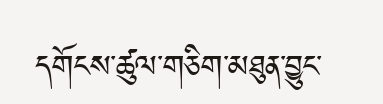དགོངས་ཚུལ་གཅིག་མཐུན་བྱུང་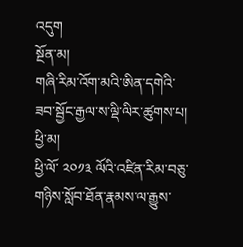འདུག
སྔོན་མ།
གཞི་རིམ་འོག་མའི་ཨིན་དགེའི་ཟབ་སྦྱོང་རྒྱལ་ས་ལྡི་ལིར་ཚུགས་པ།
ཕྱི་མ།
ཕྱི་ལོ་ ༢༠༡༣ ལོའི་འཛིན་རིམ་བཅུ་གཉིས་སློབ་ཐོན་རྣམས་ལ་རྒྱུས་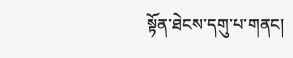སྟོན་ཐེངས་དགུ་པ་གནང།